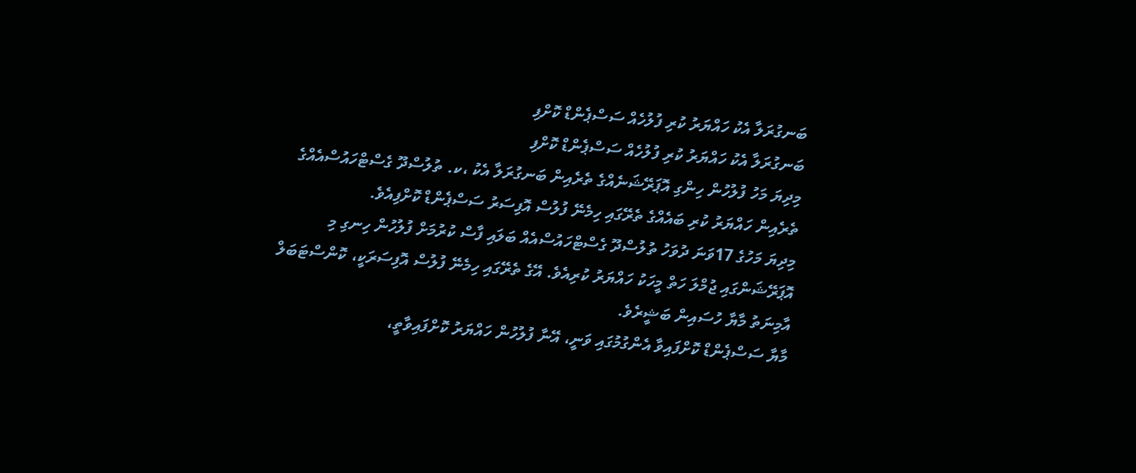ބަނގުރަލާ އެކު ހައްޔަރު ކުރި ފުލުހެއް ސަސްޕެންޑް ކޮށްފި
ބަނގުރަލާ އެކު ހައްޔަރު ކުރި ފުލުހެއް ސަސްޕެންޑް ކޮށްފި
މިދިޔަ މަހު ފުލުހުން ހިންގި އޮޕަރޭޝަނެއްގެ ތެރެއިން ބަނގުރަލާ އެކު ،ކ. ތުލުސްދޫ ގެސްޓްހައުސްއެއްގެ ތެރެއިން ހައްޔަރު ކުރި ބައެއްގެ ތެރޭގައި ހިމެނޭ ފުލުސް އޮފިސަރު ސަސްޕެންޑް ކޮށްފިއެވެ.
މިދިޔަ މަހުގެ 17ވަނަ ދުވަހު ތުލުސްދޫ ގެސްޓްހައުސްއެއް ބަލައި ފާސް ކުރުމަށް ފުލުހުން ހިނގި މި އޮޕަރޭޝަންގައި ޖުމްލަ ހަތް މީހަކު ހައްޔަރު ކުރިއެވެ. އޭގެ ތެރޭގައި ހިމެނޭ ފުލުސް އޮފިސަރަކީ، ކޮންސްޓަބަލް އާމިނަތު މާޔާ ހުސައިން ބަޝީރެވެ.
މާޔާ ސަސްޕެންޑް ކޮށްފައިވާ އެންގުމުގައި ވަނީ، އޭނާ ފުލުހުން ހައްޔަރު ކޮށްފައިވާތީ،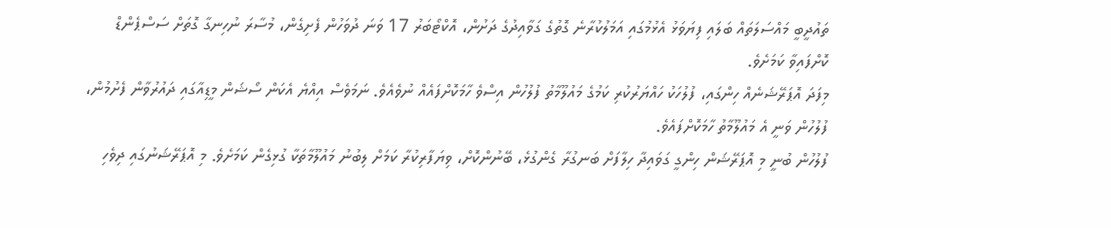ތައުދީބީ މައްސަލަތައް ބަލައި ފިޔަވަޅު އެޅުމުގައި އަމަލުކުރާނެ ގޮތުގެ ގަވާއިދުގެ ދަށުން، އޮކްޓޯބަރު 17 ވަނަ ދުވަހުން ފެށިގެން، މުސާރަ ނުހިނގާ ގޮތަށް ސަސްޕެންޑް ކޮށްފައިވާ ކަމަށެވެ.
މިފަދަ އޮޕަރޭޝަނެއް ހިންގައި، ފުލުހަކު ހައްޔަރުކުރި ކަމުގެ މައުލޫމާތު ފުލުހުން އިސްވެ ހާމަކޮށްފައެއް ނުވެއެވެ. ނަމަވެސް އިއްޔެ އެކަން ސޯޝަން މީޑިއާގައި ދައުރުވާން ފެށުމުން، ފުލުހުން ވަނީ އެ މައުލޫމާތު ހާމަކޮށްފައެވެ.
ފުލުހުން ބުނީ މި އޮޕަރޭޝަން ހިންގީ ގަވައިދާ ހިލާފަށް ބަނގުރާ ގެންގުޅެ، ބޭނުންކޮށް، ވިޔަފާރިކުރާ ކަމަށް ލިބުނު މައުލޫމާތަކާ ގުޅިގެން ކަމަށެވެ. މި އޮޕަރޭޝަނުގައި ދިވެހި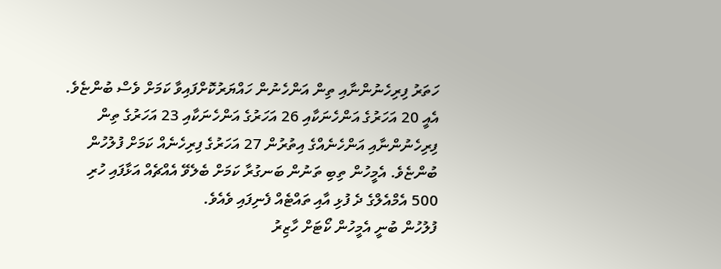ހަތަރު ފިރިހެނުންނާއި ތިން އަންހެނުން ހައްޔަރުކޮށްފައިވާ ކަމަށް ވެސް ބުންޏެވެ.
އެއީ 20 އަހަރުގެ އަންހެނަކާއި 26 އަހަރުގެ އަންހެނަކާއި 23 އަހަރުގެ ތިން ފިރިހެނުންނާއި އަންހެނެއްގެ އިތުރުން 27 އަހަރުގެ ފިރިހެނެއް ކަމަށް ފުލުހުން ބުންޏެވެ. އެމީހުން ތިބި ތަނުން ބަނގުރާ ކަމަށް ބެލެވޭ އެއްޗެއް އަޅާފައި ހުރި 500 އެމްއެލްގެ ދެ ފުޅި އާއި ތައްޓެއް ފެނިފައި ވެއެވެ.
ފުލުހުން ބުނީ އެމީހުން ކޯޓަށް ހާޒިރު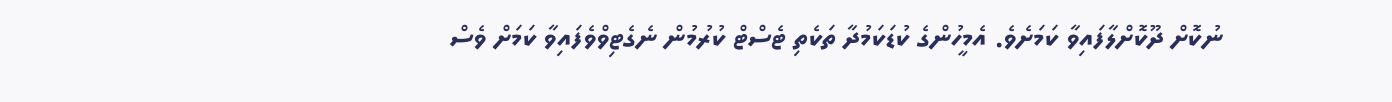ނުކޮށް ދޫކޮށްލާފައިވާ ކަމަށެވެ. އެމީހުންގެ ކުޑަކަމުދާ ތަކެތި ޓެސްޓް ކުރުމުން ނެގެޓިވްވެފައިވާ ކަމަށް ވެސް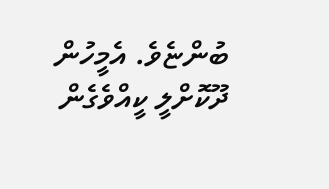ބުންޏެވެ. އެމީހުން ދޫކޮށްލީ ކީއްވެގެން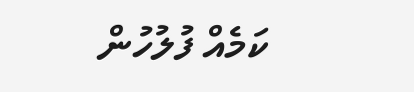ކަމެއް ފުލުހުން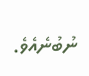ނުބުނެއެވެ.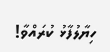ހިޔާލުފާޅު ކުރައްވާ!